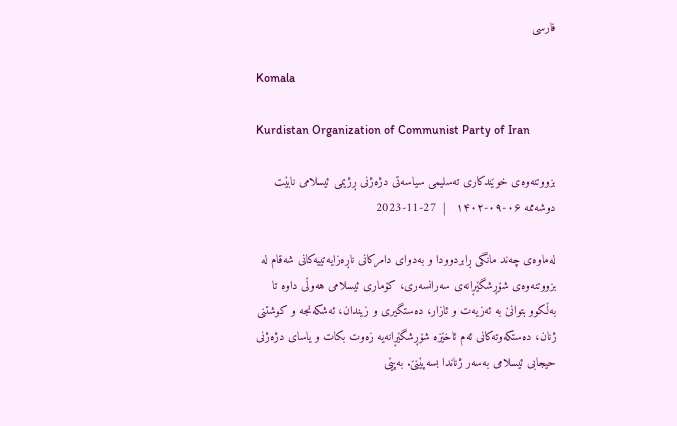فارسی

Komala

Kurdistan Organization of Communist Party of Iran

بزووتنەوەی خوێندکاری تەسلیمی سیاسەتی دژەژنی ڕژیمی ئیسلامی نابێت
دوشەممە ۰۶-۰۹-۱۴۰۲   |  27-11-2023

لەماوەی چەند مانگی ڕابردوودا و بەدوای دامرکانی ناڕەزایەتییەکانی شەقام لە بزووتنەوەی شۆڕشگێڕانەی سەرانسەری، کۆماری ئیسلامی هەوڵی داوە تا بەڵکوو بتوانێ بە ئەزیەت و ئازار، دەستگیری و زیندان، ئەشکەنجە و کوشتنی ژنان، دەستکەوتەکانی ئەم ئاخێزە شۆڕشگێڕانەیە زەوت بکات و یاسای دژەژنی حیجابی ئیسلامی بەسەر ژناندا بسەپێنێ. بەپێی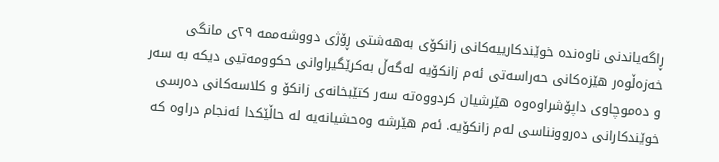ڕاگەیاندنی ناوەندە خوێندکارییەکانی زانکۆی بەهەشتی ڕۆژی دووشەممە ٢٩ی مانگی خەزەڵوەر هێزەکانی حەراسەتی ئەم زانکۆیە لەگەڵ بەکرێگیراوانی حکوومەتیی دیکە بە سەر و دەموچاوی داپۆشراوەوە هێرشیان کردووەتە سەر کتێبخانەی زانکۆ و کلاسەکانی دەرسی خوێندکارانی دەروونناسی لەم زانکۆیە. ئەم هێرشە وەحشیانەیە لە حاڵێکدا ئەنجام دراوە کە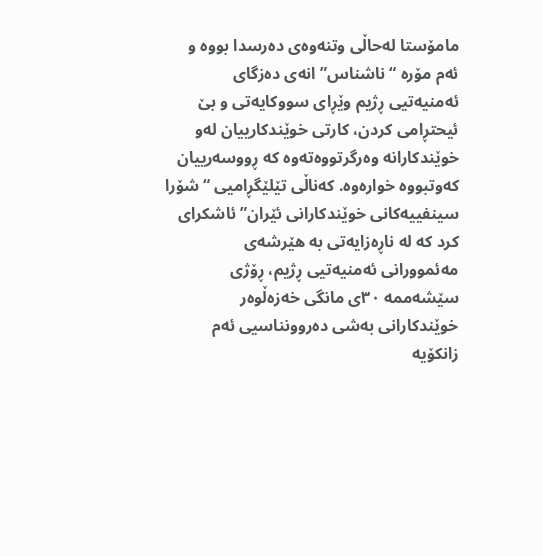مامۆستا لەحاڵی وتنەوەی دەرسدا بووە و ئەم مۆرە “ناشناس”انەی دەزگای ئەمنیەتیی ڕژیم وێڕای سووکایەتی و بێ ئیحتڕامی کردن، کارتی خوێندکارییان لەو خوێندکارانە وەرگرتووەتەوە کە ڕووسەرییان کەوتبووە خوارەوە. کەناڵی تێلێگڕامیی “شۆرا سینفییەکانی خوێندکارانی ئێران” ئاشکرای کرد کە لە ناڕەزایەتی بە هێرشەی مەئموورانی ئەمنیەتیی ڕژیم، ڕۆژی سێشەممە ٣٠ی مانگی خەزەڵوەر خوێندکارانی بەشی دەروونناسیی ئەم زانکۆیە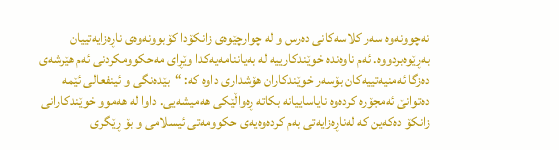نەچوونەوە سەر کلاسەکانی دەرس و لە چوارچێوەی زانکۆدا کۆبوونەوەی ناڕەزایەتییان بەڕێوەبردووە. ئەم ناوەندە خوێندکارییە لە بەیاننامەیەکدا وێڕای مەحکوومکردنی ئەم هێرشەی دەزگا ئەمنیەتییەکان بۆسەر خوێندکاران هۆشداری داوە کە: “بێدەنگی و ئینفعالی ئێمە دەتوانێ ئەمجۆرە کردەوە نایاساییانە بکاتە ڕەواڵێکی هەمیشەیی. داوا لە هەموو خوێندکارانی زانکۆ دەکەین کە لەناڕەزایەتی بەم کردەوەیەی حکوومەتی ئیسلامی و بۆ ڕێگری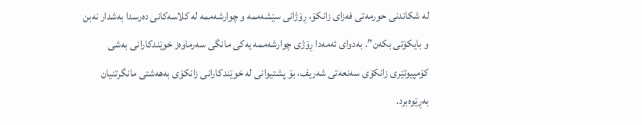لە شکاندنی حورمەتی فەزای زانکۆ، ڕۆژانی سێشەممە و چوارشەممە لە کلاسەکانی دەرسدا بەشدار نەبن و بایکۆتی بکەن”. بەدوای ئەمەدا ڕۆژی چوارشەممە یەکی مانگی سەرماوەز خوێندکارانی بەشی کۆمپیوتێری زانکۆی سەنعەتی شەریف، بۆ پشتیوانی لە خوێندکارانی زانکۆی بەهەشتی مانگرتنیان بەڕێوەبرد.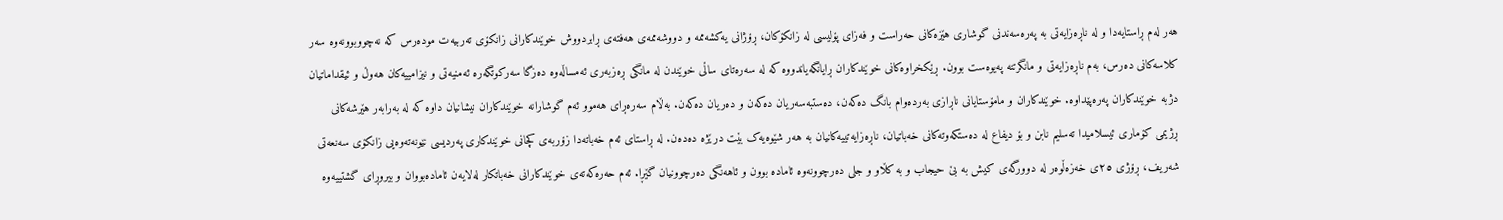هەر لەم ڕاستایەدا و لە ناڕەزایەتی بە پەرەسەندنی گوشاری هێزەکانی حەراست و فەزای پۆلیسی لە زانکۆکان، ڕۆژانی یەکشەممە و دووشەممەی هەفتەی ڕابردووش خوێندکارانی زانکۆی تەربیەت مودەرس کە نەچووبوونەوە سەر کلاسەکانی دەرس، بەم ناڕەزایەتی و مانگرتنە پەیوەست بوون. ڕێکخراوەکانی خوێندکاران ڕایانگەیاندووە کە لە سەرەتای ساڵی خوێندن لە مانگی ڕەزبەری ئەمساڵەوە دەزگا سەرکوتگەرە ئەمنیەتی و نیزامییەکان هەوڵ و ئیقداماتیان دژبە خوێندکاران پەرەپێداوە. خوێندکاران و مامۆستایانی ناڕازی بەردەوام بانگ دەکەن، دەستبەسەریان دەکەن و دەریان دەکەن. بەڵام سەرەڕای هەموو ئەم گوشارانە خوێندکاران نیشانیان داوە کە لە بەرابەر هێرشەکانی ڕژیمی کۆماری ئیسلامیدا تەسلیم نابن و بۆ دیفاع لە دەستکەوتەکانی خەباتیان، ناڕەزایەتییەکانیان بە هەر شێوەیەک بێت درێژە دەدەن. لە ڕاستای ئەم خەباتەدا زۆربەی کچانی خوێندکاری پەردیسی نێونەتەوەیی زانکۆی سەنعەتی شەریف، ڕۆژی ٢٥ی خەزەڵوەر لە دوورگەی کیش بە بێ حیجاب و بە کڵاو و جلی دەرچوونەوە ئامادە بوون و ئاهەنگی دەرچوونیان گێڕا. ئەم حەرەکەتەی خوێندکارانی خەباتکار لەلایەن ئامادەبووان و بیروڕای گشتییەوە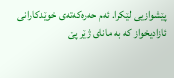پێشوازیی لێکرا. ئەم حەرەکەتەی خوێدکارانی ئازادیخواز کە بە مانای ژێر پێ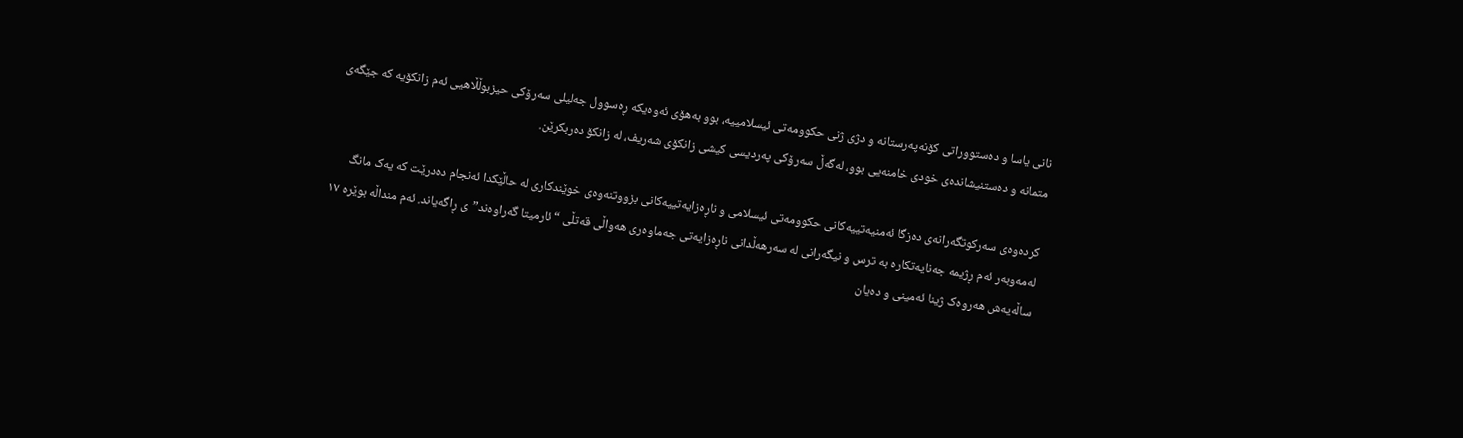نانی یاسا و دەستووراتی کۆنەپەرستانە و دژی ژنی حکوومەتی ئیسلامییە، بوو بەهۆی ئەوەیکە ڕەسوول جەلیلی سەرۆکی حیزبوڵڵاهیی ئەم زانکۆیە کە جێگەی متمانە و دەستنیشاندەی خودی خامنەیی بوو، لەگەڵ سەرۆکی پەردیسی کیشی زانکۆی شەریف، لە زانکۆ دەربکرێن.

کردەوەی سەرکوتگەرانەی دەزگا ئەمنیەتییەکانی حکوومەتی ئیسلامی و ناڕەزایەتییەکانی بزووتنەوەی خوێندکاری لە حاڵێکدا ئەنجام دەدرێت کە یەک مانگ لەمەوبەر ئەم ڕژیمە جەنایەتکارە بە ترس و نیگەرانی لە سەرهەڵدانی ناڕەزایەتی جەماوەری هەواڵی قەتڵی “ئارمیتا گەراوەند”ی ڕاگەیاند. ئەم منداڵە بوێرە ١٧ ساڵەیەش هەروەک ژینا ئەمینی و دەیان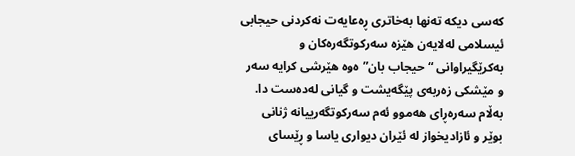کەسی دیکە تەنها بەخاتری ڕەعایەت نەکردنی حیجابی ئیسلامی لەلایەن هێزە سەرکوتگەرەکان و بەکرێگیراوانی “حیجاب بان”ەوە هێرشی کرایە سەر و مێشکی زەربەی پێگەیشت و گیانی لەدەست دا. بەڵام سەرەڕای هەموو ئەم سەرکوتگەرییانە ژنانی بوێر و ئازادیخواز لە ئێران دیواری یاسا و ڕێسای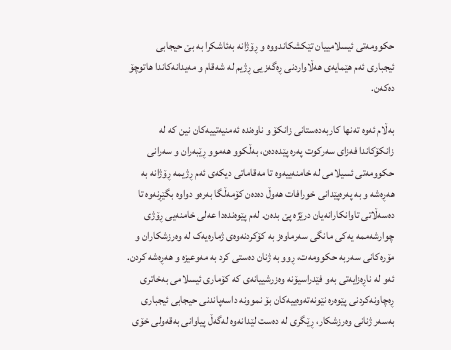حکوومەتی ئیسلامییان تێکشکاندووە و ڕۆژانە بەئاشکرا بە بێ حیجابی ئیجباری ئەم هێمایەی هەڵاواردنی ڕەگەزیی ڕژیم لە شەقام و مەیدانەکاندا هاتوچۆ دەکەن.

بەڵام ئەوە تەنها کاربەدەستانی زانکۆ و ناوەندە ئەمنیەتییەکان نین کە لە زانکۆکاندا فەزای سەرکوت پەرە پێدەدەن، بەڵکوو هەموو ڕێبەران و سەرانی حکوومەتی ئسیلامی لە خامنەییەوە تا مەقاماتی دیکەی ئەم ڕژیمە ڕۆژانە بە هەڕەشە و بە پەرەپێدانی خورافات هەوڵ دەدەن کۆمەڵگا بەرەو دواوە بگێڕنەوە تا دەسەڵاتی تاوانکارانەیان درێژە پێ بدەن. لەم پێوەندەدا عەلی خامنەیی ڕۆژی چوارشەممە یەکی مانگی سەرماوەز بە کۆکردنەوەی ژمارەیەک لە وەرزشکاران و مۆرەکانی سەربە حکوومەت، ڕوو بە ژنان دەستی کرد بە مەوعیزە و هەڕەشە کردن. ئەو لە ناڕەزایەتی بەو فێدراسیۆنە وەزرشییانەی کە کۆماری ئیسلامی بەخاتری ڕەچاونەکردنی پێوەرە نێونەتەوەییەکان بۆ نموونە داسەپاندنی حیجابی ئیجباری بەسەر ژنانی وەرزشکار، ڕێگری لە دەست لێدانەوە لەگەڵ پیاوانی بەقەولی خۆی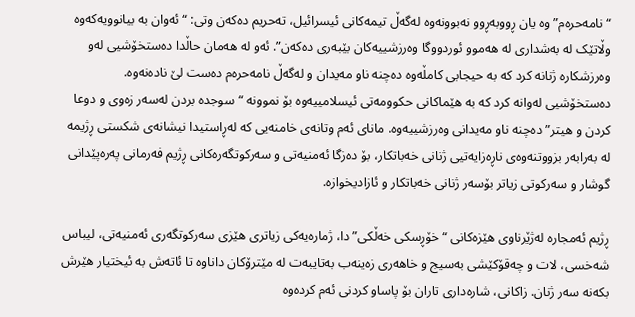“نامەحرەم” وە یان ڕووبەڕوو نەبوونەوە لەگەڵ تیمەکانی ئیسرائیل، تەحریم دەکەن وتی: “ئەوان بە بیانوویەکەوە وڵاتێک لە بەشداری لە هەموو ئوردووگا وەرزشییەکان بێبەری دەکەن”. ئەو لە هەمان حاڵدا دەستخۆشیی لەو وەرزشکارە ژنانە کرد کە بە حیجابی کامڵەوە دەچنە ناو مەیدان و لەگەڵ نامەحرەم دەست لێ نادەنەوە. دەستخۆشیی لەوانە کرد کە بە هێماکانی حکوومەتی ئیسلامییەوە بۆ نموونە “سوجدە بردن لەسەر زەوی و دوعا کردن و هیتر” دەچنە ناو مەیدانی وەرزشییەوە. مانای ئەم وتانەی خامنەیی کە لەڕاستیدا نیشانەی شکستی ڕژیمە لە بەرابەر بزووتنەوەی ناڕەزایەتیی ژنانی خەباتکار، بۆ دەزگا ئەمنیەتی و سەرکوتگەرەکانی ڕژیم فەرمانی پەرەپێدانی گوشار و سەرکوتی زیاتر بۆسەر ژنانی خەباتکار و ئازادیخوازە.

ڕژیم ئەمجارە لەژێرناوی هێزەکانی “خۆڕسکی خەڵکی”دا، ژمارەیەکی زیاتری هێزی سەرکوتگەری ئەمنیەتی، لیباس شەخسی، لات و چەقۆکێشی بەسیج و خاهەری زەینەب بەتایبەت لە مێترۆکان داناوە تا ئاتەش بە ئیختیار هێرش بکەنە سەر ژنان. زاکانی، شارەداری تاران بۆ پاساو کردنی ئەم کردەوە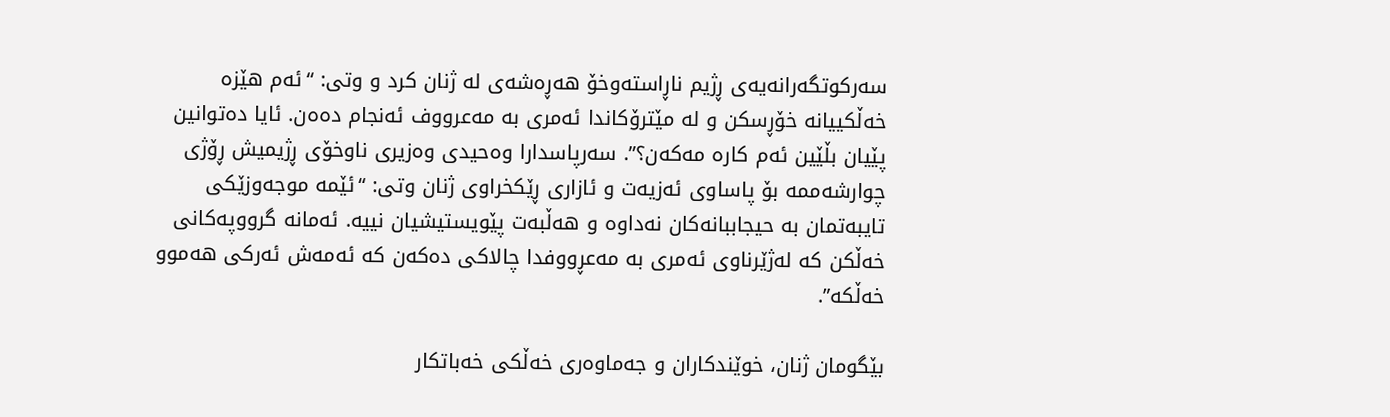سەرکوتگەرانەیەی ڕژیم ناڕاستەوخۆ هەڕەشەی لە ژنان کرد و وتی: “ئەم هێزە خەڵکییانە خۆڕسکن و لە مێترۆکاندا ئەمری بە مەعرووف ئەنجام دەەن. ئایا دەتوانین پێیان بڵێین ئەم کارە مەکەن؟”. سەرپاسدارا وەحیدی وەزیری ناوخۆی ڕژیمیش ڕۆژی چوارشەممە بۆ پاساوی ئەزیەت و ئازاری ڕێکخراوی ژنان وتی: “ئێمە موجەوزێکی تایبەتمان بە حیجاببانەکان نەداوە و هەڵبەت پێویستیشیان نییە. ئەمانە گرووپەکانی خەڵکن کە لەژێرناوی ئەمری بە مەعڕووفدا چالاکی دەکەن کە ئەمەش ئەرکی هەموو خەڵکە”.

بێگومان ژنان، خوێندکاران و جەماوەری خەڵکی خەباتکار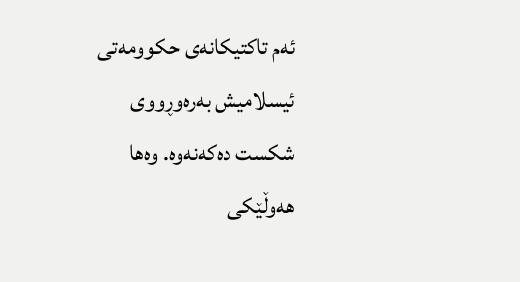ئەم تاکتیکانەی حکوومەتی ئیسلامیش بەرەوڕووی شکست دەکەنەوە. وەها هەوڵێکی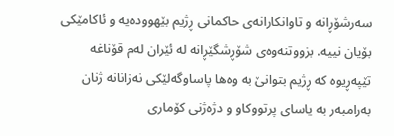سەرشۆڕانە و تاوانکارانەی حاکمانی ڕژیم بێهوودەیە و ئاکامێکی بۆیان نییە. بزووتنەوەی شۆڕشگێڕانە لە ئێران لەم قۆناغە تێپەڕیوە کە ڕژیم بتوانێ بە وەها پاساوگەلێکی نەزانانە ژنان بەرامبەر بە یاسای پرتووکاو و دژەژنی کۆماری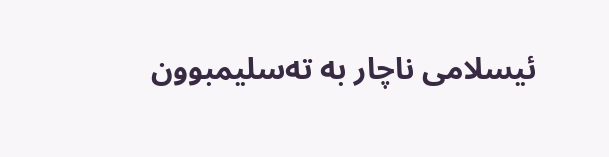ئیسلامی ناچار بە تەسلیمبوون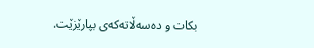بکات و دەسەڵاتەکەی بپارێزێت.